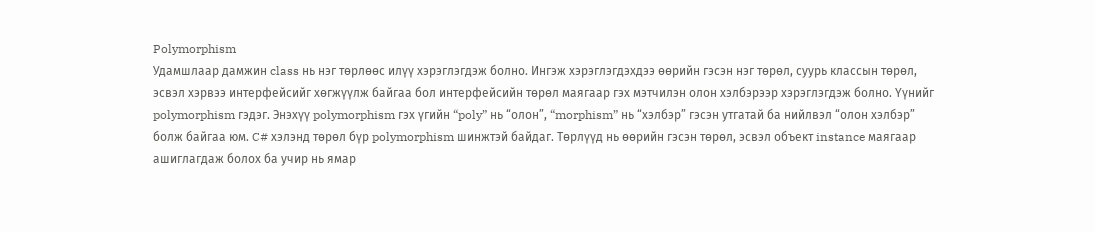Polymorphism
Удамшлаар дамжин class нь нэг төрлөөс илүү хэрэглэгдэж болно. Ингэж хэрэглэгдэхдээ өөрийн гэсэн нэг төрөл, суурь классын төрөл, эсвэл хэрвээ интерфейсийг хөгжүүлж байгаа бол интерфейсийн төрөл маягаар гэх мэтчилэн олон хэлбэрээр хэрэглэгдэж болно. Үүнийг polymorphism гэдэг. Энэхүү polymorphism гэх үгийн “poly” нь “олон”, “morphism” нь “хэлбэр” гэсэн утгатай ба нийлвэл “олон хэлбэр” болж байгаа юм. C# хэлэнд төрөл бүр polymorphism шинжтэй байдаг. Төрлүүд нь өөрийн гэсэн төрөл, эсвэл объект instance маягаар ашиглагдаж болох ба учир нь ямар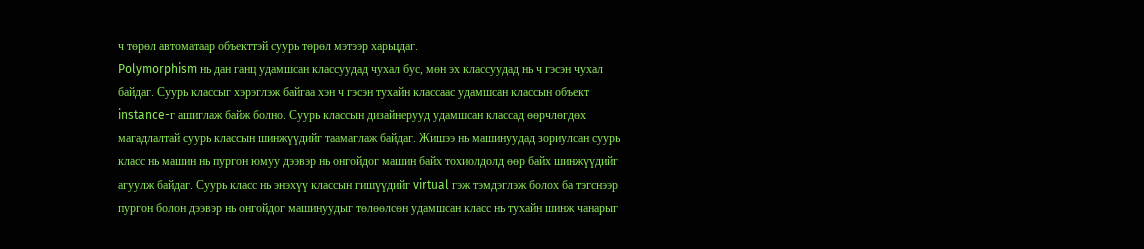ч төрөл автоматаар объекттэй суурь төрөл мэтээр харьцдаг.
Polymorphism нь дан ганц удамшсан классуудад чухал бус, мөн эх классуудад нь ч гэсэн чухал байдаг. Суурь классыг хэрэглэж байгаа хэн ч гэсэн тухайн классаас удамшсан классын объект instance-г ашиглаж байж болно. Суурь классын дизайнерууд удамшсан классад өөрчлөгдөх магадлалтай суурь классын шинжүүдийг таамаглаж байдаг. Жишээ нь машинуудад зориулсан суурь класс нь машин нь пургон юмуу дээвэр нь онгойдог машин байх тохиолдолд өөр байх шинжүүдийг агуулж байдаг. Суурь класс нь энэхүү классын гишүүдийг virtual гэж тэмдэглэж болох ба тэгснээр пургон болон дээвэр нь онгойдог машинуудыг төлөөлсөн удамшсан класс нь тухайн шинж чанарыг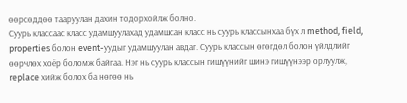өөрсөддөө тааруулан дахин тодорхойлж болно.
Суурь классаас класс удамшуулахад удамшсан класс нь суурь классынхаа бүх л method, field, properties болон event-уудыг удамшуулан авдаг. Суурь классын өгөгдөл болон үйлдлийг өөрчлөх хоёр боломж байгаа. Нэг нь суурь классын гишүүнийг шинэ гишүүнээр орлуулж, replace хийж болох ба нөгөө нь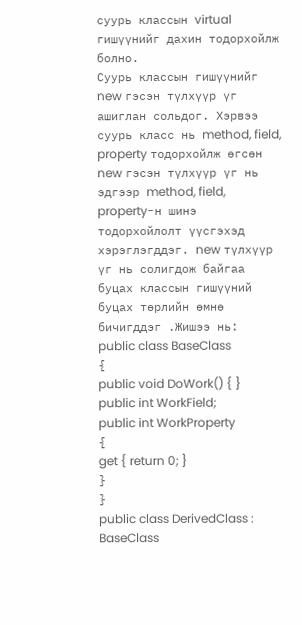суурь классын virtual гишүүнийг дахин тодорхойлж болно.
Суурь классын гишүүнийг new гэсэн түлхүүр үг ашиглан сольдог. Хэрвээ суурь класс нь method, field, property тодорхойлж өгсөн new гэсэн түлхүүр үг нь эдгээр method, field, property-н шинэ тодорхойлолт үүсгэхэд хэрэглэгддэг. new түлхүүр үг нь солигдож байгаа буцах классын гишүүний буцах төрлийн өмнө бичигддэг .Жишээ нь:
public class BaseClass
{
public void DoWork() { }
public int WorkField;
public int WorkProperty
{
get { return 0; }
}
}
public class DerivedClass : BaseClass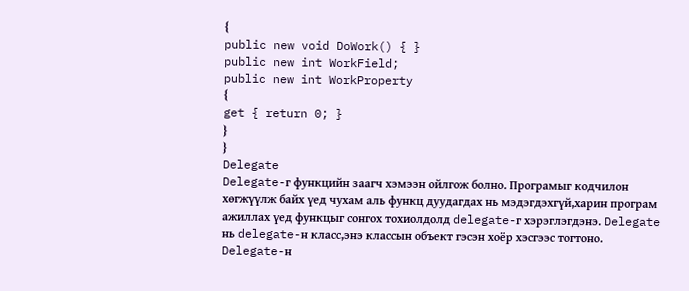{
public new void DoWork() { }
public new int WorkField;
public new int WorkProperty
{
get { return 0; }
}
}
Delegate
Delegate-г функцийн заагч хэмээн ойлгож болно. Програмыг кодчилон хөгжүүлж байх үед чухам аль функц дуудагдах нь мэдэгдэхгүй,харин програм ажиллах үед функцыг сонгох тохиолдолд delegate-г хэрэглэгдэнэ. Delegate нь delegate-н класс,энэ классын объект гэсэн хоёр хэсгээс тогтоно. Delegate-н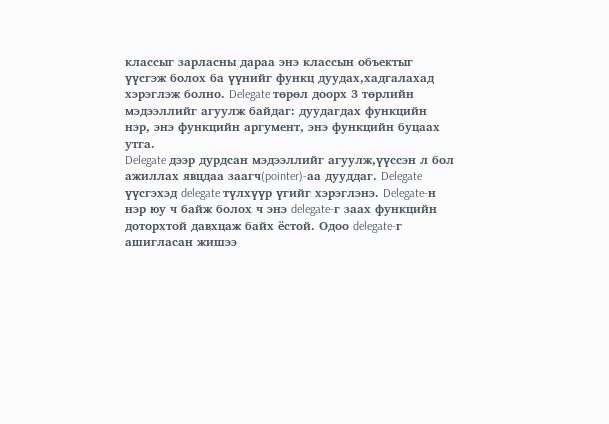классыг зарласны дараа энэ классын объектыг үүсгэж болох ба үүнийг функц дуудах,хадгалахад хэрэглэж болно. Delegate төрөл доорх 3 төрлийн мэдээллийг агуулж байдаг: дуудагдах функцийн нэр, энэ функцийн аргумент, энэ функцийн буцаах утга.
Delegate дээр дурдсан мэдээллийг агуулж,үүссэн л бол ажиллах явцдаа заагч(pointer)-аа дууддаг. Delegate үүсгэхэд delegate түлхүүр үгийг хэрэглэнэ. Delegate-н нэр юу ч байж болох ч энэ delegate-г заах функцийн доторхтой давхцаж байх ёстой. Одоо delegate-г ашигласан жишээ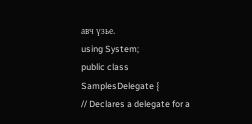авч үзье.
using System;
public class SamplesDelegate {
// Declares a delegate for a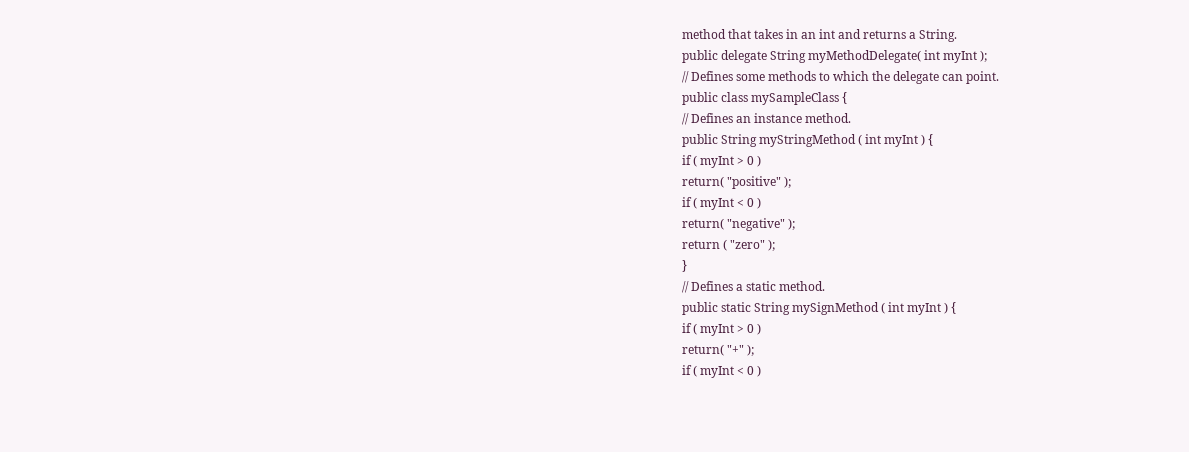method that takes in an int and returns a String.
public delegate String myMethodDelegate( int myInt );
// Defines some methods to which the delegate can point.
public class mySampleClass {
// Defines an instance method.
public String myStringMethod ( int myInt ) {
if ( myInt > 0 )
return( "positive" );
if ( myInt < 0 )
return( "negative" );
return ( "zero" );
}
// Defines a static method.
public static String mySignMethod ( int myInt ) {
if ( myInt > 0 )
return( "+" );
if ( myInt < 0 )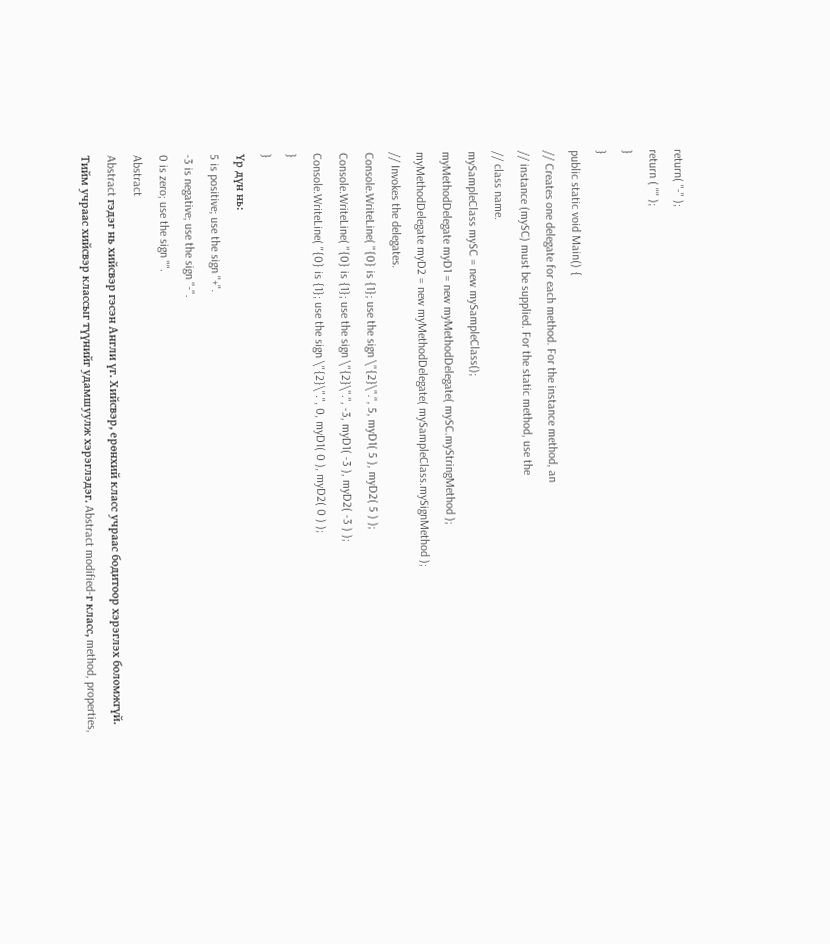return( "-" );
return ( "" );
}
}
public static void Main() {
// Creates one delegate for each method. For the instance method, an
// instance (mySC) must be supplied. For the static method, use the
// class name.
mySampleClass mySC = new mySampleClass();
myMethodDelegate myD1 = new myMethodDelegate( mySC.myStringMethod );
myMethodDelegate myD2 = new myMethodDelegate( mySampleClass.mySignMethod );
// Invokes the delegates.
Console.WriteLine( "{0} is {1}; use the sign \"{2}\".", 5, myD1( 5 ), myD2( 5 ) );
Console.WriteLine( "{0} is {1}; use the sign \"{2}\".", -3, myD1( -3 ), myD2( -3 ) );
Console.WriteLine( "{0} is {1}; use the sign \"{2}\".", 0, myD1( 0 ), myD2( 0 ) );
}
}
Үр дүн нь:
5 is positive; use the sign "+".
-3 is negative; use the sign "-".
0 is zero; use the sign "".
Abstract
Abstract гэдэг нь хийсвэр гэсэн Англи үг. Хийсвэр, ерөнхий класс учраас бодитоор хэрэглэх боломжгүй. Тийм учраас хийсвэр классыг түүнийг удамшуулж хэрэглэдэг. Abstract modified-г класс, method, properties,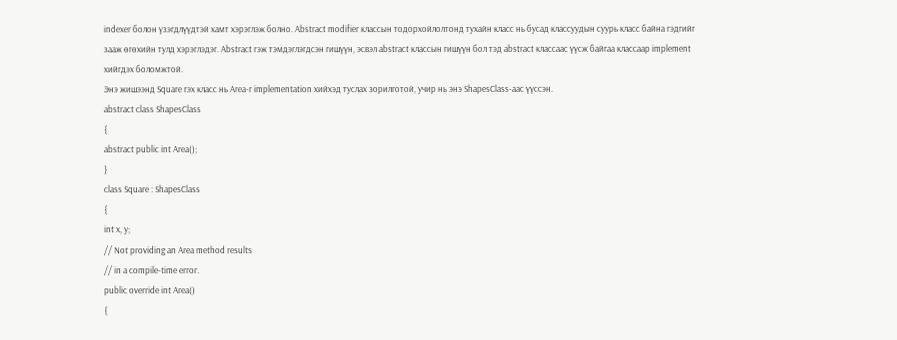indexer болон үзэгдлүүдтэй хамт хэрэглэж болно. Abstract modifier классын тодорхойлолтонд тухайн класс нь бусад классуудын суурь класс байна гэдгийг зааж өгөхийн тулд хэрэглэдэг. Abstract гэж тэмдэглэгдсэн гишүүн, эсвэл abstract классын гишүүн бол тэд abstract классаас үүсж байгаа классаар implement хийгдэх боломжтой.
Энэ жишээнд Square гэх класс нь Area-г implementation хийхэд туслах зорилготой, учир нь энэ ShapesClass-аас үүссэн.
abstract class ShapesClass
{
abstract public int Area();
}
class Square : ShapesClass
{
int x, y;
// Not providing an Area method results
// in a compile-time error.
public override int Area()
{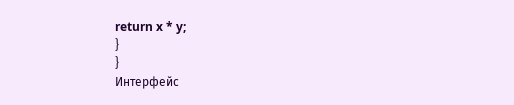return x * y;
}
}
Интерфейс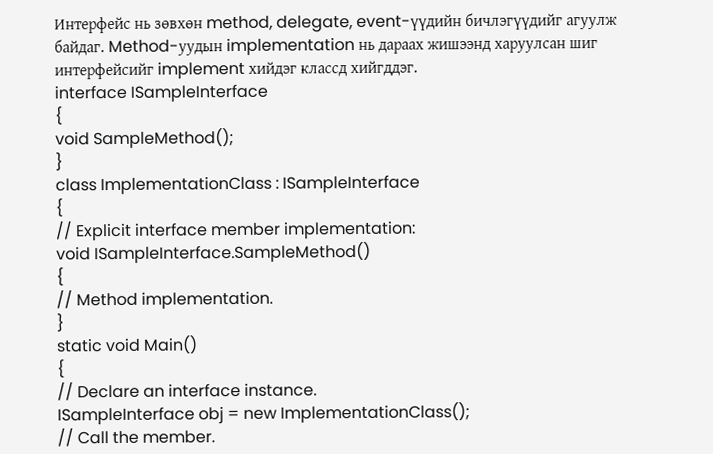Интерфейс нь зөвхөн method, delegate, event-үүдийн бичлэгүүдийг агуулж байдаг. Method-уудын implementation нь дараах жишээнд харуулсан шиг интерфейсийг implement хийдэг классд хийгддэг.
interface ISampleInterface
{
void SampleMethod();
}
class ImplementationClass : ISampleInterface
{
// Explicit interface member implementation:
void ISampleInterface.SampleMethod()
{
// Method implementation.
}
static void Main()
{
// Declare an interface instance.
ISampleInterface obj = new ImplementationClass();
// Call the member.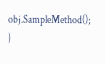obj.SampleMethod();
}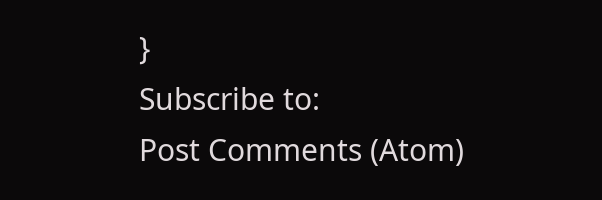}
Subscribe to:
Post Comments (Atom)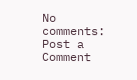No comments:
Post a Comment